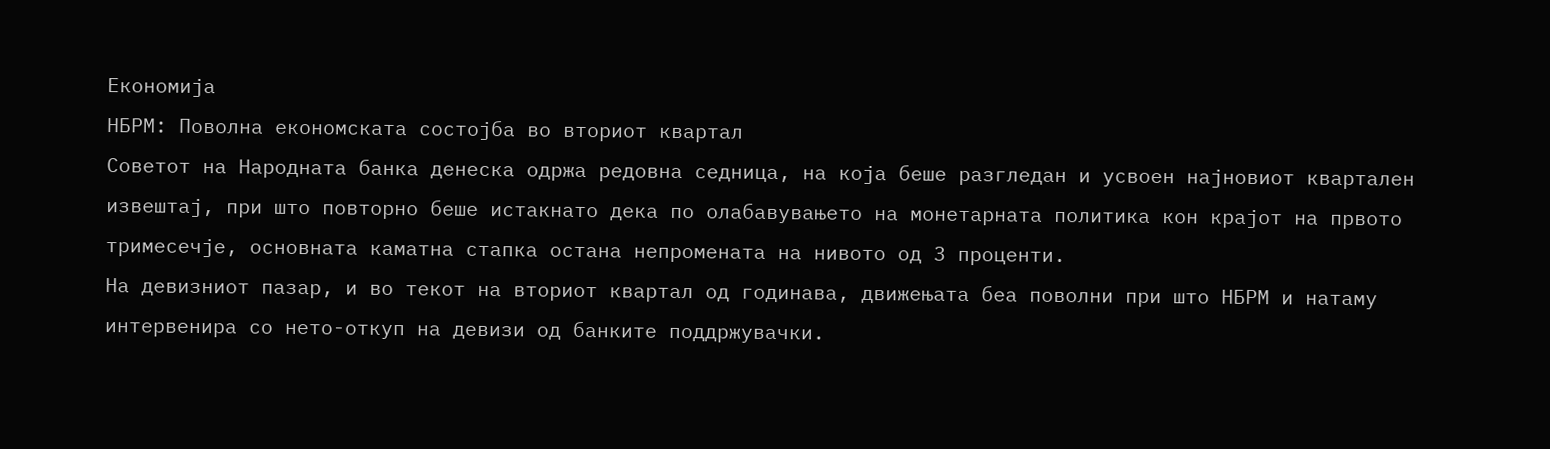Економија
НБРМ: Поволна економската состојба во вториот квартал
Советот на Народната банка денеска одржа редовна седница, на која беше разгледан и усвоен најновиот квартален извештај, при што повторно беше истакнато дека по олабавувањето на монетарнaта политика кон крајот на првото тримесечје, основната каматна стапка остана непромената на нивото од 3 проценти.
На девизниот пазар, и во текот на вториот квартал од годинава, движењата беа поволни при што НБРМ и натаму интервенира со нето-откуп на девизи од банките поддржувачки.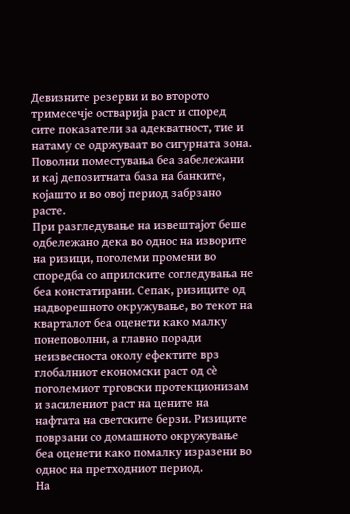Девизните резерви и во второто тримесечје остварија раст и според сите показатели за адекватност, тие и натаму се одржуваат во сигурната зона. Поволни поместувања беа забележани и кај депозитната база на банките, којашто и во овој период забрзано расте.
При разгледување на извештајот беше одбележано дека во однос на изворите на ризици, поголеми промени во споредба со априлските согледувања не беа констатирани. Сепак, ризиците од надворешното окружување, во текот на кварталот беа оценети како малку понеповолни, а главно поради неизвесноста околу ефектите врз глобалниот економски раст од сѐ поголемиот трговски протекционизам и засилениот раст на цените на нафтата на светските берзи. Ризиците поврзани со домашното окружување беа оценети како помалку изразени во однос на претходниот период.
На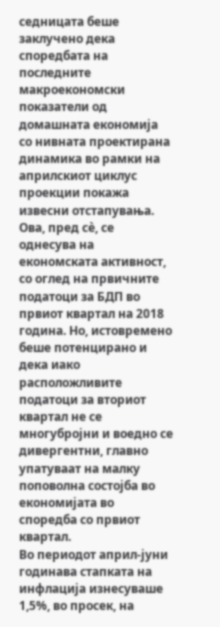седницата беше заклучено дека споредбата на последните макроекономски показатели од домашната економија со нивната проектирана динамика во рамки на априлскиот циклус проекции покажа извесни отстапувања. Ова, пред сè, се однесува на економската активност, со оглед на првичните податоци за БДП во првиот квартал на 2018 година. Но, истовремено беше потенцирано и дека иако расположливите податоци за вториот квартал не се многубројни и воедно се дивергентни, главно упатуваат на малку поповолна состојба во економијата во споредба со првиот квартал.
Во периодот април-јуни годинава стапката на инфлација изнесуваше 1,5%, во просек, на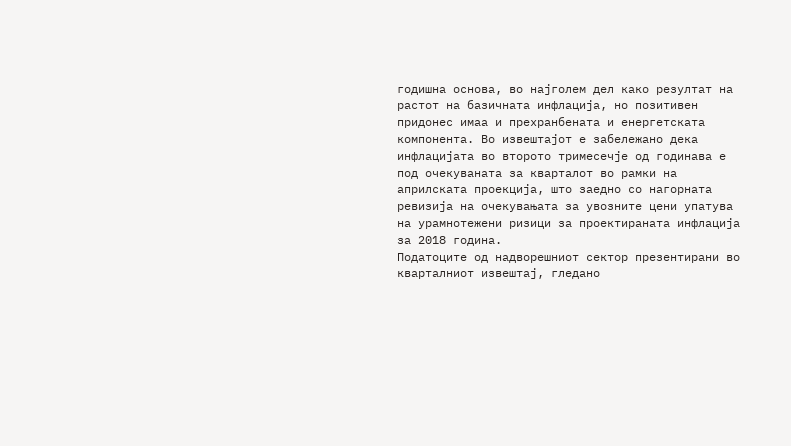годишна основа, во најголем дел како резултат на растот на базичната инфлација, но позитивен придонес имаа и прехранбената и енергетската компонента. Во извештајот е забележано дека инфлацијата во второто тримесечје од годинава е под очекуваната за кварталот во рамки на априлската проекција, што заедно со нагорната ревизија на очекувањата за увозните цени упатува на урамнотежени ризици за проектираната инфлација за 2018 година.
Податоците од надворешниот сектор презентирани во кварталниот извештај, гледано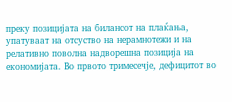преку позицијата на билансот на плаќања, упатуваат на отсуство на нерамнотежи и на релативно поволна надворешна позиција на економијата. Во првото тримесечје, дефицитот во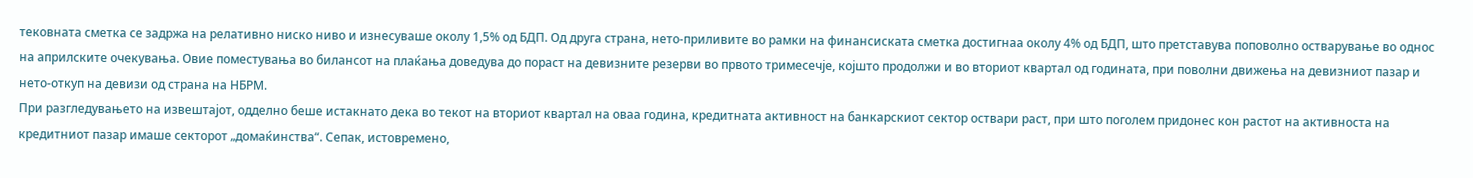тековната сметка се задржа на релативно ниско ниво и изнесуваше околу 1,5% од БДП. Од друга страна, нето-приливите во рамки на финансиската сметка достигнаа околу 4% од БДП, што претставува поповолно остварување во однос на априлските очекувања. Овие поместувања во билансот на плаќања доведува до пораст на девизните резерви во првото тримесечје, којшто продолжи и во вториот квартал од годината, при поволни движења на девизниот пазар и нето-откуп на девизи од страна на НБРМ.
При разгледувањето на извештајот, одделно беше истакнато дека во текот на вториот квартал на оваа година, кредитната активност на банкарскиот сектор оствари раст, при што поголем придонес кон растот на активноста на кредитниот пазар имаше секторот „домаќинства“. Сепак, истовремено,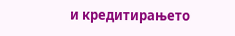и кредитирањето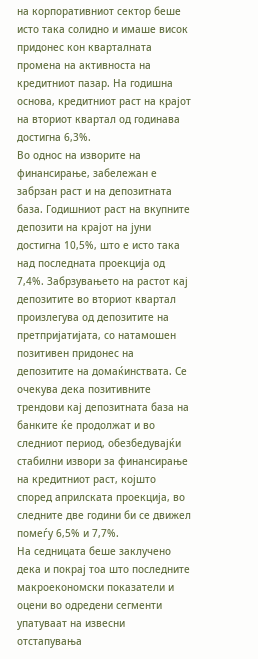на корпоративниот сектор беше исто така солидно и имаше висок придонес кон кварталната промена на активноста на кредитниот пазар. На годишна основа, кредитниот раст на крајот на вториот квартал од годинава достигна 6,3%.
Во однос на изворите на финансирање, забележан е забрзан раст и на депозитната база. Годишниот раст на вкупните депозити на крајот на јуни достигна 10,5%, што е исто така над последната проекција од 7,4%. Забрзувањето на растот кај депозитите во вториот квартал произлегува од депозитите на претпријатијата, со натамошен позитивен придонес на депозитите на домаќинствата. Се очекува дека позитивните трендови кај депозитната база на банките ќе продолжат и во следниот период, обезбедувајќи стабилни извори за финансирање на кредитниот раст, којшто според априлската проекција, во следните две години би се движел помеѓу 6,5% и 7,7%.
На седницата беше заклучено дека и покрај тоа што последните макроекономски показатели и оцени во одредени сегменти упатуваат на извесни отстапувања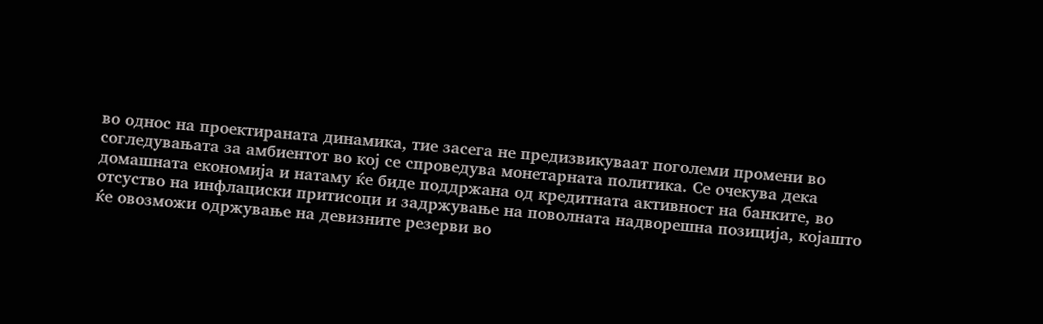во однос на проектираната динамика, тие засега не предизвикуваат поголеми промени во согледувањата за амбиентот во кој се спроведува монетарната политика. Се очекува дека домашната економија и натаму ќе биде поддржана од кредитната активност на банките, во отсуство на инфлациски притисоци и задржување на поволната надворешна позиција, којашто ќе овозможи одржување на девизните резерви во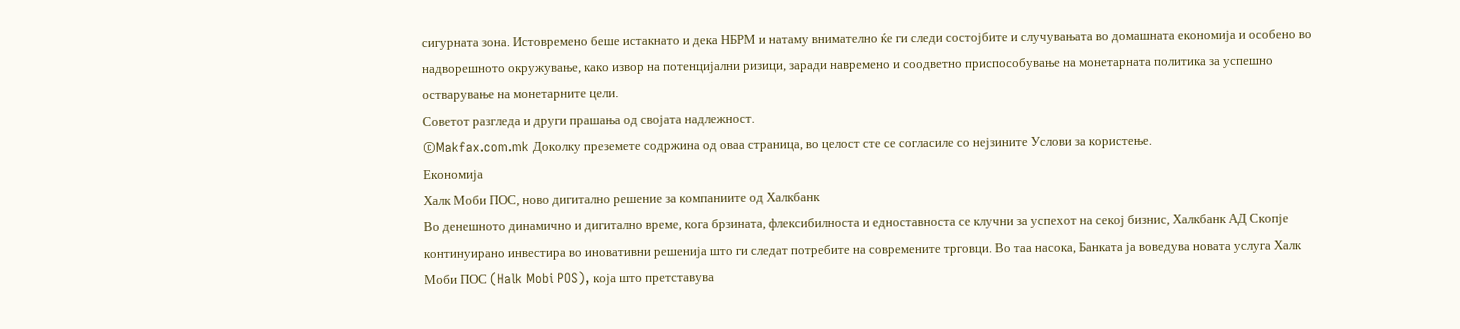сигурната зона. Истовремено беше истакнато и дека НБРМ и натаму внимателно ќе ги следи состојбите и случувањата во домашната економија и особено во надворешното окружување, како извор на потенцијални ризици, заради навремено и соодветно приспособување на монетарната политика за успешно остварување на монетарните цели.
Советот разгледа и други прашања од својата надлежност.
©Makfax.com.mk Доколку преземете содржина од оваа страница, во целост сте се согласиле со нејзините Услови за користење.
Економија
Халк Моби ПОС, ново дигитално решение за компаниите од Халкбанк
Во денешното динамично и дигитално време, кога брзината, флексибилноста и едноставноста се клучни за успехот на секој бизнис, Халкбанк АД Скопје континуирано инвестира во иновативни решенија што ги следат потребите на современите трговци. Во таа насока, Банката ја воведува новата услуга Халк Моби ПОС (Halk Mobi POS), која што претставува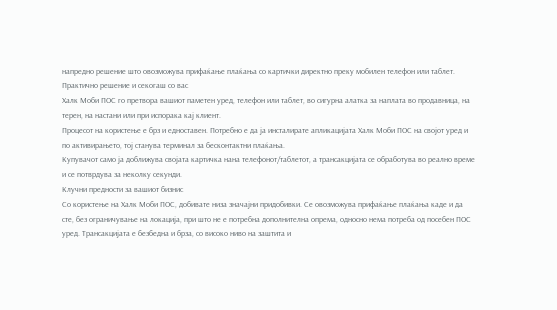напредно решение што овозможува прифаќање плаќања со картички директно преку мобилен телефон или таблет.
Практично решение и секогаш со вас
Халк Моби ПОС го претвора вашиот паметен уред, телефон или таблет, во сигурна алатка за наплата во продавница, на терен, на настани или при испорака кај клиент.
Процесот на користење е брз и едноставен. Потребно е да ја инсталирате апликацијата Халк Моби ПОС на својот уред и по активирањето, тој станува терминал за бесконтактни плаќања.
Купувачот само ја доближува својата картичка нана телефонот/таблетот, а трансакцијата се обработува во реално време и се потврдува за неколку секунди.
Клучни предности за вашиот бизнис
Со користење на Халк Моби ПОС, добивате низа значајни придобивки. Се овозможува прифаќање плаќања каде и да сте, без ограничување на локација, при што не е потребна дополнителна опрема, односно нема потреба од посебен ПОС уред. Трансакцијата е безбедна и брза, со високо ниво на заштита и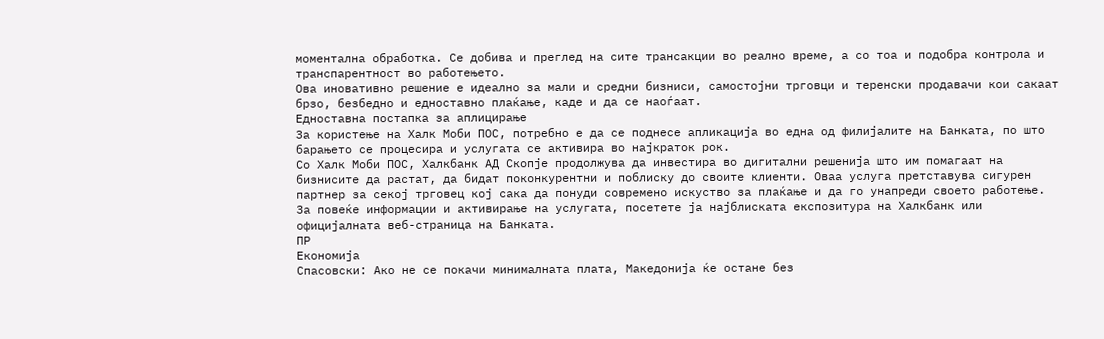моментална обработка. Се добива и преглед на сите трансакции во реално време, а со тоа и подобра контрола и транспарентност во работењето.
Ова иновативно решение е идеално за мали и средни бизниси, самостојни трговци и теренски продавачи кои сакаат брзо, безбедно и едноставно плаќање, каде и да се наоѓаат.
Едноставна постапка за аплицирање
За користење на Халк Моби ПОС, потребно е да се поднесе апликација во една од филијалите на Банката, по што барањето се процесира и услугата се активира во најкраток рок.
Со Халк Моби ПОС, Халкбанк АД Скопје продолжува да инвестира во дигитални решенија што им помагаат на бизнисите да растат, да бидат поконкурентни и поблиску до своите клиенти. Оваа услуга претставува сигурен партнер за секој трговец кој сака да понуди современо искуство за плаќање и да го унапреди своето работење.
За повеќе информации и активирање на услугата, посетете ја најблиската експозитура на Халкбанк или официјалната веб-страница на Банката.
ПР
Економија
Спасовски: Ако не се покачи минималната плата, Македонија ќе остане без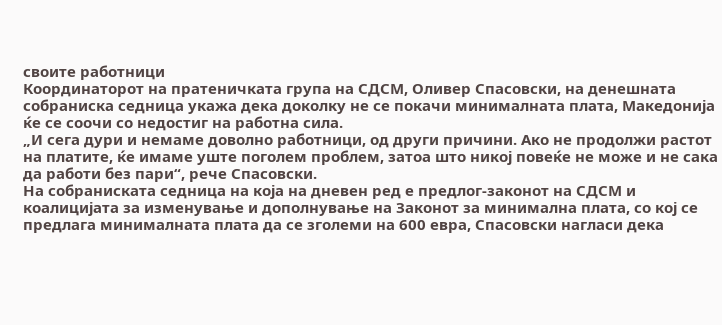своите работници
Координаторот на пратеничката група на СДСМ, Оливер Спасовски, на денешната собраниска седница укажа дека доколку не се покачи минималната плата, Македонија ќе се соочи со недостиг на работна сила.
„И сега дури и немаме доволно работници, од други причини. Ако не продолжи растот на платите, ќе имаме уште поголем проблем, затоа што никој повеќе не може и не сака да работи без пари“, рече Спасовски.
На собраниската седница на која на дневен ред е предлог-законот на СДСМ и коалицијата за изменување и дополнување на Законот за минимална плата, со кој се предлага минималната плата да се зголеми на 600 евра, Спасовски нагласи дека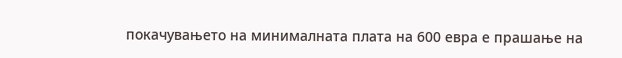покачувањето на минималната плата на 600 евра е прашање на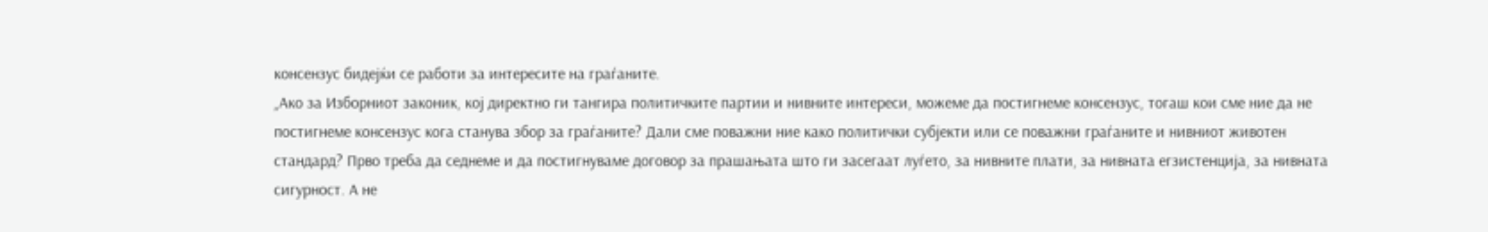консензус бидејќи се работи за интересите на граѓаните.
„Ако за Изборниот законик, кој директно ги тангира политичките партии и нивните интереси, можеме да постигнеме консензус, тогаш кои сме ние да не постигнеме консензус кога станува збор за граѓаните? Дали сме поважни ние како политички субјекти или се поважни граѓаните и нивниот животен стандард? Прво треба да седнеме и да постигнуваме договор за прашањата што ги засегаат луѓето, за нивните плати, за нивната егзистенција, за нивната сигурност. А не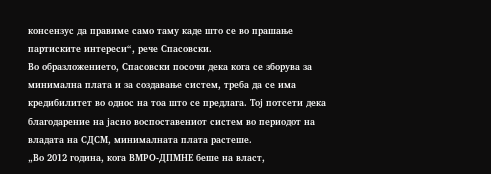консензус да правиме само таму каде што се во прашање партиските интереси“, рече Спасовски.
Во образложението, Спасовски посочи дека кога се зборува за минимална плата и за создавање систем, треба да се има кредибилитет во однос на тоа што се предлага. Тој потсети дека благодарение на јасно воспоставениот систем во периодот на владата на СДСМ, минималната плата растеше.
„Во 2012 година, кога ВМРО-ДПМНЕ беше на власт,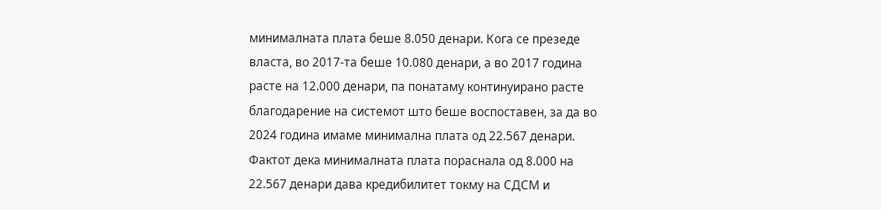минималната плата беше 8.050 денари. Кога се презеде власта, во 2017-та беше 10.080 денари, а во 2017 година расте на 12.000 денари, па понатаму континуирано расте благодарение на системот што беше воспоставен, за да во 2024 година имаме минимална плата од 22.567 денари. Фактот дека минималната плата пораснала од 8.000 на 22.567 денари дава кредибилитет токму на СДСМ и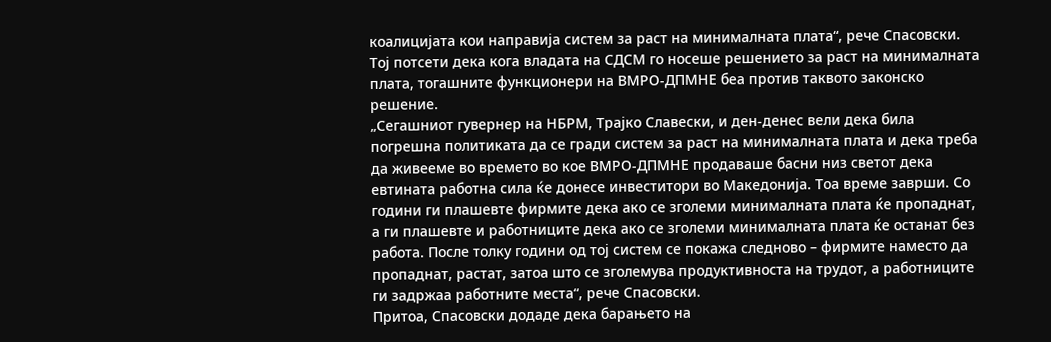коалицијата кои направија систем за раст на минималната плата“, рече Спасовски.
Тој потсети дека кога владата на СДСМ го носеше решението за раст на минималната плата, тогашните функционери на ВМРО-ДПМНЕ беа против таквото законско решение.
„Сегашниот гувернер на НБРМ, Трајко Славески, и ден-денес вели дека била погрешна политиката да се гради систем за раст на минималната плата и дека треба да живееме во времето во кое ВМРО-ДПМНЕ продаваше басни низ светот дека евтината работна сила ќе донесе инвеститори во Македонија. Тоа време заврши. Со години ги плашевте фирмите дека ако се зголеми минималната плата ќе пропаднат, а ги плашевте и работниците дека ако се зголеми минималната плата ќе останат без работа. После толку години од тој систем се покажа следново – фирмите наместо да пропаднат, растат, затоа што се зголемува продуктивноста на трудот, а работниците ги задржаа работните места“, рече Спасовски.
Притоа, Спасовски додаде дека барањето на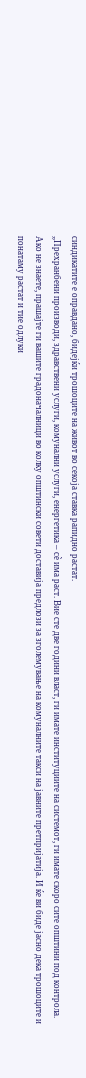синдикатите е оправдано, бидејќи трошоците на живот во секоја ставка рапидно растат.
„Прехранбени производи, здравствени услуги, комунални услуги, енергетика – сè има раст. Вие сте две години власт, ги имате институциите на системот, ги имате скоро сите општини под контрола. Ако не знаете, прашајте ги вашите градоначалници во колку општински совети доставија предлози за зголемување на комуналните такси на јавните претпријатија. И ќе ви биде јасно дека трошоците и понатаму растат и тие одлуки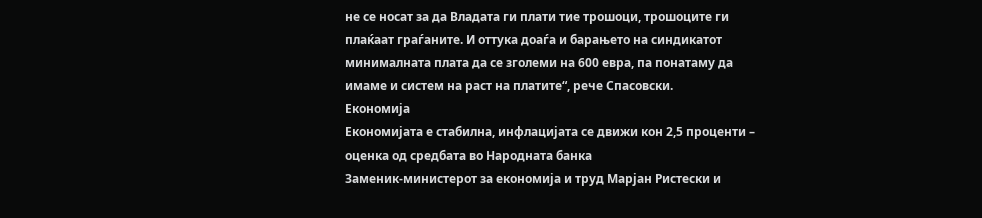не се носат за да Владата ги плати тие трошоци, трошоците ги плаќаат граѓаните. И оттука доаѓа и барањето на синдикатот минималната плата да се зголеми на 600 евра, па понатаму да имаме и систем на раст на платите“, рече Спасовски.
Економија
Економијата е стабилна, инфлацијата се движи кон 2,5 проценти – оценка од средбата во Народната банка
Заменик-министерот за економија и труд Марјан Ристески и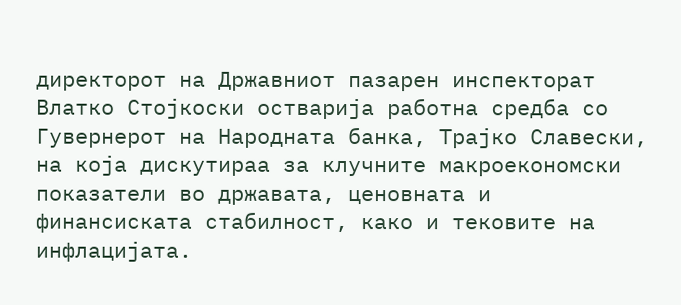директорот на Државниот пазарен инспекторат Влатко Стојкоски остварија работна средба со Гувернерот на Народната банка, Трајко Славески, на која дискутираа за клучните макроекономски показатели во државата, ценовната и финансиската стабилност, како и тековите на инфлацијата.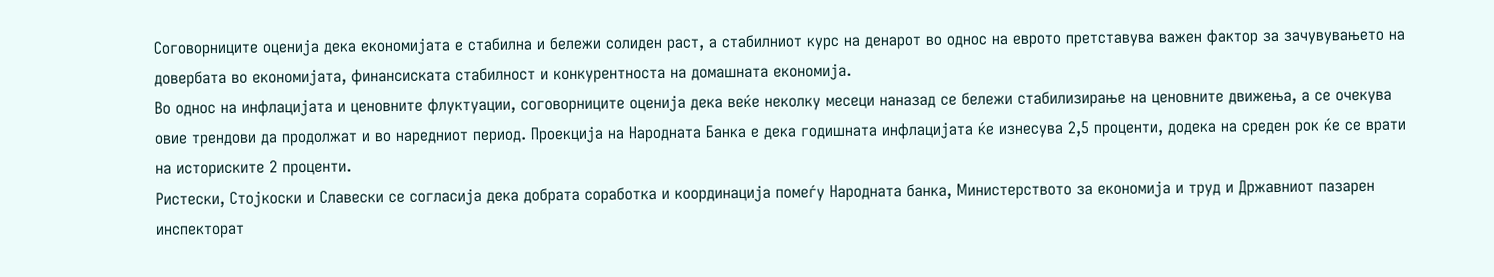Соговорниците оценија дека економијата е стабилна и бележи солиден раст, а стабилниот курс на денарот во однос на еврото претставува важен фактор за зачувувањето на довербата во економијата, финансиската стабилност и конкурентноста на домашната економија.
Во однос на инфлацијата и ценовните флуктуации, соговорниците оценија дека веќе неколку месеци наназад се бележи стабилизирање на ценовните движења, а се очекува овие трендови да продолжат и во наредниот период. Проекција на Народната Банка е дека годишната инфлацијата ќе изнесува 2,5 проценти, додека на среден рок ќе се врати на историските 2 проценти.
Ристески, Стојкоски и Славески се согласија дека добрата соработка и координација помеѓу Народната банка, Министерството за економија и труд и Државниот пазарен инспекторат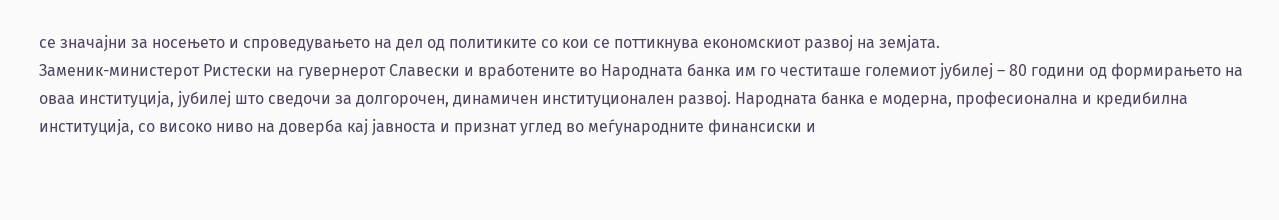се значајни за носењето и спроведувањето на дел од политиките со кои се поттикнува економскиот развој на земјата.
Заменик-министерот Ристески на гувернерот Славески и вработените во Народната банка им го честиташе големиот јубилеј – 80 години од формирањето на оваа институција, јубилеј што сведочи за долгорочен, динамичен институционален развој. Народната банка е модерна, професионална и кредибилна институција, со високо ниво на доверба кај јавноста и признат углед во меѓународните финансиски и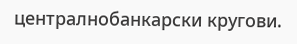централнобанкарски кругови.